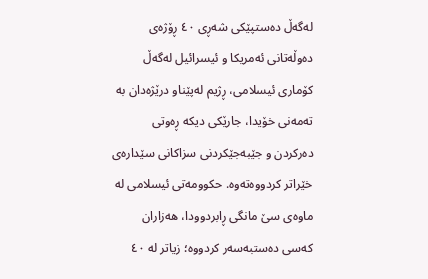لەگەڵ دەستپێکی شەڕی ٤٠ ڕۆژەی دەوڵەتانی ئەمریکا و ئیسرائیل لەگەڵ کۆماری ئیسلامی، ڕژیم لەپێناو درێژەدان بە تەمەنی خۆیدا، جارێکی دیکە ڕەوتی دەرکردن و جێبەجێکردنی سزاکانی سێدارەی خێراتر کردووەتەوە. حکوومەتی ئیسلامی لە ماوەی سێ مانگی ڕابردوودا، هەزاران کەسی دەستبەسەر کردووە؛ زیاتر لە ٤٠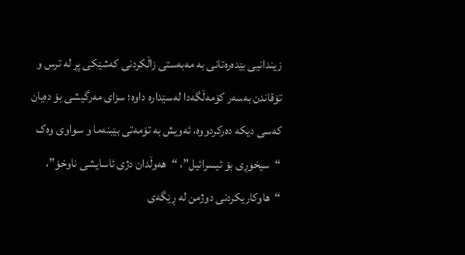زیندانیی بێدەرەتانی بە مەبەستی زاڵکردنی کەشێکی پڕ لە ترس و تۆقاندن بەسەر کۆمەڵگەدا لەسێدارە داوە؛ سزای مەرگیشی بۆ دەیان کەسی دیکە دەرکردووە، ئەویش بە تۆمەتی بێبنەما و سواوی وەک “سیخوڕی بۆ ئیسرائیل”، “هەوڵدان دژی ئاسایشی ناوخۆ”، “هاوکاریکردنی دوژمن لە ڕێگەی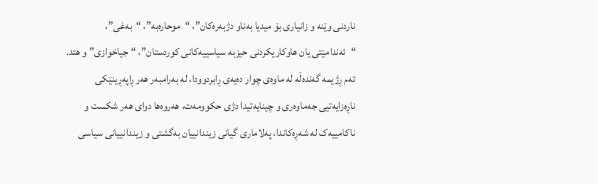ناردنی وێنە و زانیاری بۆ میدیا بەناو دژبەرەکان”، “موحارەبە”، “بەغی”، “ئەندامێتی یان هاوکاریکردنی حیزبە سیاسییەکانی کوردستان”، “جیاخوازی” و هتد.
ئەم ڕژیمە گەندەڵە لە ماوەی چوار دەیەی ڕابردوودا، لە بەرامبەر هەر ڕاپەڕینێکی ناڕەزایەتیی جەماوەری و چینایەتیدا دژی حکوومەت، هەروەها دوای هەر شکست و ناکامییەک لە شەڕەکاندا، پەلاماری گیانی زیندانییان بەگشتی و زیندانییانی سیاسی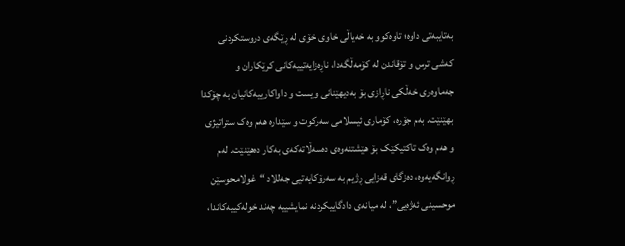بەتایبەتی داوە؛ تاوەکوو بە خەیاڵی خاوی خۆی لە ڕێگەی دروستکردنی کەشی ترس و تۆقاندن لە کۆمەڵگەدا، ناڕەزایەتییەکانی کرێکاران و جەماوەری خەڵکی ناڕازی بۆ بەدیهێنانی ویست و داواکارییەکانیان بە چۆکدا بهێنێت. بەم جۆرە، کۆماری ئیسلامی سەرکوت و سێدارە هەم وەک ستراتیژی و هەم وەک تاکتیکێک بۆ هێشتنەوەی دەسەڵاتەکەی بەکار دەهێنێت. لەم ڕوانگەیەوە، دەزگای قەزایی ڕژیم بە سەرۆکایەتیی جەللاد “غولامحوسێن موحسینی ئەژەیی”، لە میانەی دادگاییکردنە نمایشییە چەند خولەکییەکاندا،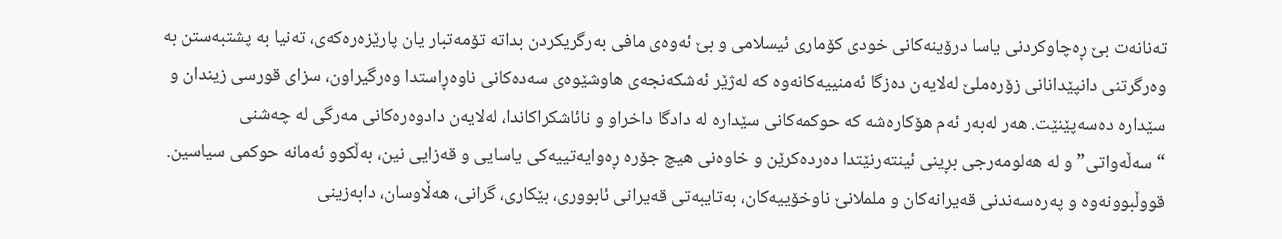تەنانەت بێ ڕەچاوکردنی یاسا درۆینەکانی خودی کۆماری ئیسلامی و بێ ئەوەی مافی بەرگریکردن بداتە تۆمەتبار یان پارێزەرەکەی، تەنیا بە پشتبەستن بە وەرگرتنی دانپێدانانی زۆرەملێ لەلایەن دەزگا ئەمنییەکانەوە کە لەژێر ئەشکەنجەی هاوشێوەی سەدەکانی ناوەڕاستدا وەرگیراون، سزای قورسی زیندان و سێدارە دەسەپێنێت. هەر لەبەر ئەم هۆکارەشە کە حوکمەکانی سێدارە لە دادگا داخراو و نائاشکراکاندا، لەلایەن دادوەرەکانی مەرگی لە چەشنی “سەڵەواتی” و لە هەلومەرجی بڕینی ئینتەرنێتدا دەردەکرێن و خاوەنی هیچ جۆرە ڕەوایەتییەکی یاسایی و قەزایی نین، بەڵکوو ئەمانە حوکمی سیاسین.
قووڵبوونەوە و پەرەسەندنی قەیرانەکان و ململانێ ناوخۆییەکان، بەتایبەتی قەیرانی ئابووری، بێکاری، گرانی، هەڵاوسان، دابەزینی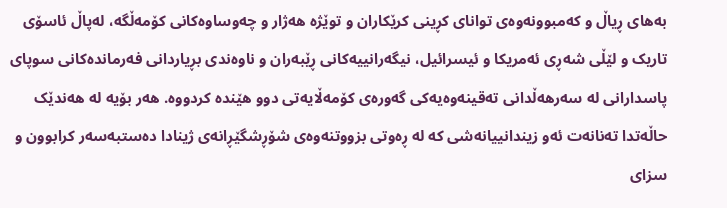بەهای ڕیاڵ و کەمبوونەوەی توانای کڕینی کرێکاران و توێژە هەژار و چەوساوەکانی کۆمەڵگە، لەپاڵ ئاسۆی تاریک و لێڵی شەڕی ئەمریکا و ئیسرائیل، نیگەرانییەکانی ڕێبەران و ناوەندی بڕیاردانی فەرماندەکانی سوپای پاسدارانی لە سەرهەڵدانی تەقینەوەیەکی گەورەی کۆمەڵایەتی دوو هێندە کردووە. هەر بۆیە لە هەندێک حاڵەتدا تەنانەت ئەو زیندانییانەشی کە لە ڕەوتی بزووتنەوەی شۆڕشگێڕانەی ژینادا دەستبەسەر کرابوون و سزای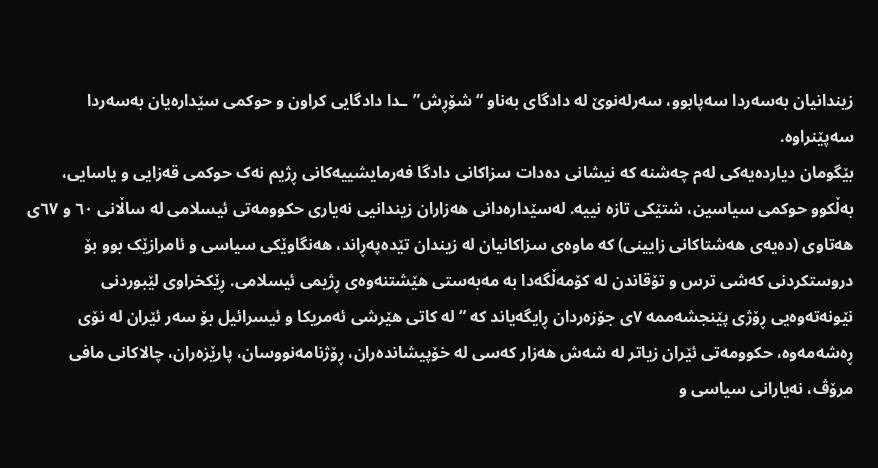زیندانیان بەسەردا سەپابوو، سەرلەنوێ لە دادگای بەناو “شۆڕش”ـدا دادگایی کراون و حوکمی سێدارەیان بەسەردا سەپێنراوە.
بێگومان دیاردەیەکی لەم چەشنە کە نیشانی دەدات سزاکانی دادگا فەرمایشییەکانی ڕژیم نەک حوکمی قەزایی و یاسایی، بەڵکوو حوکمی سیاسین، شتێکی تازە نییە. لەسێدارەدانی هەزاران زیندانیی نەیاری حکوومەتی ئیسلامی لە ساڵانی ٦٠ و ٦٧ی هەتاوی (دەیەی هەشتاکانی زایینی) کە ماوەی سزاکانیان لە زیندان تێدەپەڕاند، هەنگاوێکی سیاسی و ئامرازێک بوو بۆ دروستکردنی کەشی ترس و تۆقاندن لە کۆمەڵگەدا بە مەبەستی هێشتنەوەی ڕژیمی ئیسلامی. ڕێکخراوی لێبوردنی نێونەتەوەیی ڕۆژی پێنجشەممە ٧ی جۆزەردان ڕایگەیاند کە “لە کاتی هێرشی ئەمریکا و ئیسرائیل بۆ سەر ئێران لە نۆی ڕەشەمەوە، حکوومەتی ئێران زیاتر لە شەش هەزار کەسی لە خۆپیشاندەران، ڕۆژنامەنووسان، پارێزەران، چالاکانی مافی مرۆڤ، نەیارانی سیاسی و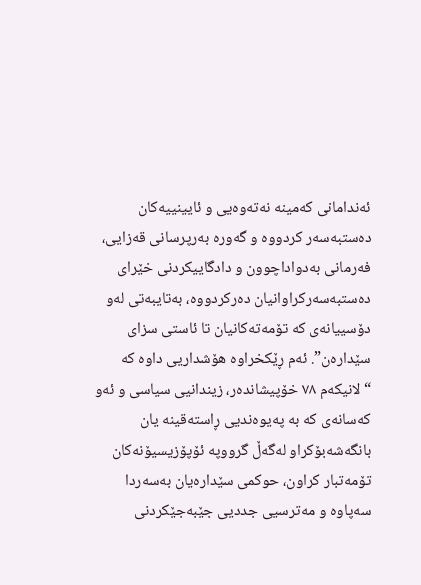ئەندامانی کەمینە نەتەوەیی و ئایینییەکان دەستبەسەر کردووە و گەورە بەرپرسانی قەزایی، فەرمانی بەدواداچوون و دادگاییکردنی خێرای دەستبەسەرکراوانیان دەرکردووە، بەتایبەتی لەو دۆسییانەی کە تۆمەتەکانیان تا ئاستی سزای سێدارەن”. ئەم ڕێکخراوە هۆشداریی داوە کە “لانیکەم ٧٨ خۆپیشاندەر، زیندانیی سیاسی و ئەو کەسانەی کە بە پەیوەندیی ڕاستەقینە یان بانگەشەبۆکراو لەگەڵ گرووپە ئۆپۆزیسیۆنەکان تۆمەتبار کراون، حوکمی سێدارەیان بەسەردا سەپاوە و مەترسیی جددیی جێبەجێکردنی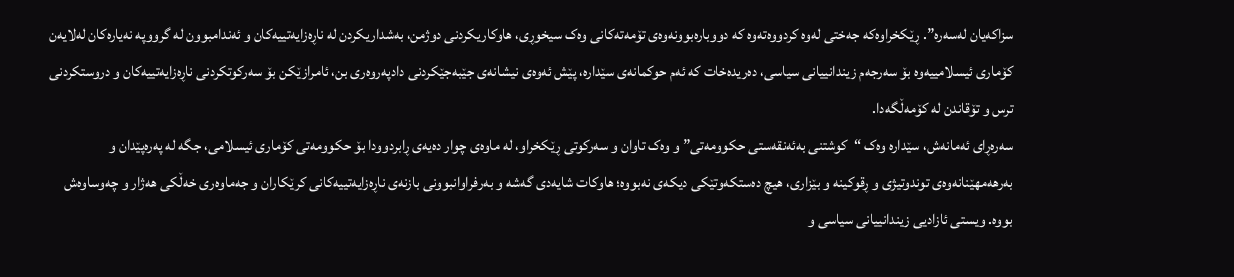سزاکەیان لەسەرە”. ڕێکخراوەکە جەختی لەوە کردووەتەوە کە دووبارەبوونەوەی تۆمەتەکانی وەک سیخوڕی، هاوکاریکردنی دوژمن، بەشداریکردن لە ناڕەزایەتییەکان و ئەندامبوون لە گرووپە نەیارەکان لەلایەن کۆماری ئیسلامییەوە بۆ سەرجەم زیندانییانی سیاسی، دەریدەخات کە ئەم حوکمانەی سێدارە، پێش ئەوەی نیشانەی جێبەجێکردنی دادپەروەری بن، ئامرازێکن بۆ سەرکوتکردنی ناڕەزایەتییەکان و دروستکردنی ترس و تۆقاندن لە کۆمەڵگەدا.
سەرەڕای ئەمانەش، سێدارە وەک “کوشتنی بەئەنقەستی حکوومەتی” و وەک تاوان و سەرکوتی ڕێکخراو، لە ماوەی چوار دەیەی ڕابردوودا بۆ حکوومەتی کۆماری ئیسلامی، جگە لە پەرەپێدان و بەرهەمهێنانەوەی توندوتیژی و ڕقوکینە و بێزاری، هیچ دەستکەوتێکی دیکەی نەبووە؛ هاوکات شایەدی گەشە و بەرفراوانبوونی بازنەی ناڕەزایەتییەکانی کرێکاران و جەماوەری خەڵکی هەژار و چەوساوەش بووە. ویستی ئازادیی زیندانییانی سیاسی و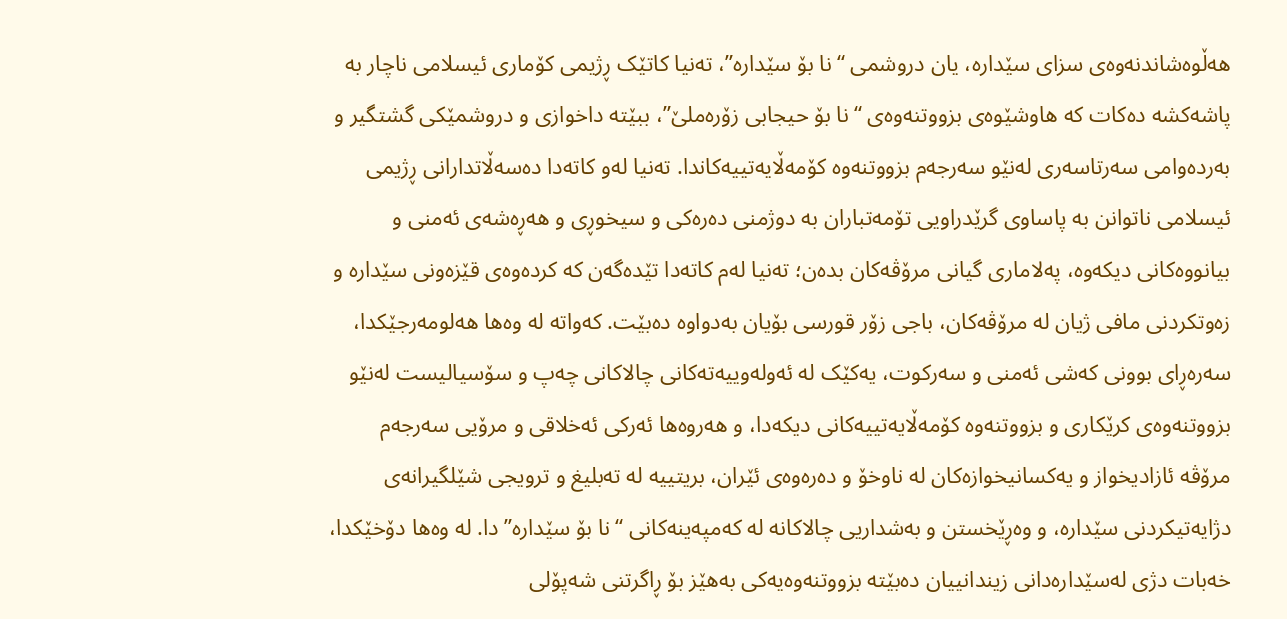هەڵوەشاندنەوەی سزای سێدارە، یان دروشمی “نا بۆ سێدارە”، تەنیا کاتێک ڕژیمی کۆماری ئیسلامی ناچار بە پاشەکشە دەکات کە هاوشێوەی بزووتنەوەی “نا بۆ حیجابی زۆرەملێ”، ببێتە داخوازی و دروشمێکی گشتگیر و بەردەوامی سەرتاسەری لەنێو سەرجەم بزووتنەوە کۆمەڵایەتییەکاندا. تەنیا لەو کاتەدا دەسەڵاتدارانی ڕژیمی ئیسلامی ناتوانن بە پاساوی گرێدراویی تۆمەتباران بە دوژمنی دەرەکی و سیخوڕی و هەڕەشەی ئەمنی و بیانووەکانی دیکەوە، پەلاماری گیانی مرۆڤەکان بدەن؛ تەنیا لەم کاتەدا تێدەگەن کە کردەوەی قێزەونی سێدارە و زەوتکردنی مافی ژیان لە مرۆڤەکان، باجی زۆر قورسی بۆیان بەدواوە دەبێت. کەواتە لە وەها هەلومەرجێکدا، سەرەڕای بوونی کەشی ئەمنی و سەرکوت، یەکێک لە ئەولەوییەتەکانی چالاکانی چەپ و سۆسیالیست لەنێو بزووتنەوەی کرێکاری و بزووتنەوە کۆمەڵایەتییەکانی دیکەدا، و هەروەها ئەرکی ئەخلاقی و مرۆیی سەرجەم مرۆڤە ئازادیخواز و یەکسانیخوازەکان لە ناوخۆ و دەرەوەی ئێران، بریتییە لە تەبلیغ و ترویجی شێلگیرانەی دژایەتیکردنی سێدارە، و وەڕێخستن و بەشداریی چالاکانە لە کەمپەینەکانی “نا بۆ سێدارە”دا. لە وەها دۆخێکدا، خەبات دژی لەسێدارەدانی زیندانییان دەبێتە بزووتنەوەیەکی بەهێز بۆ ڕاگرتنی شەپۆلی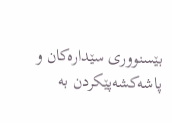بێسنووری سێدارەکان و پاشەکشەپێکردن بە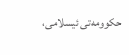حکوومەتی ئیسلامی،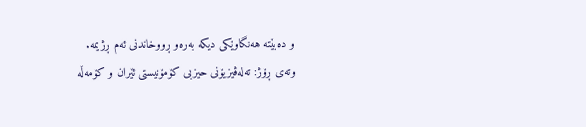و دەبێتە هەنگاوێکی دیکە بەرەو ڕووخاندنی ئەم ڕژیمە.
وتەی ڕۆژ: تەلەڤیزیۆنی حیزبی کۆمۆنیستی ئێران و کۆمەڵە